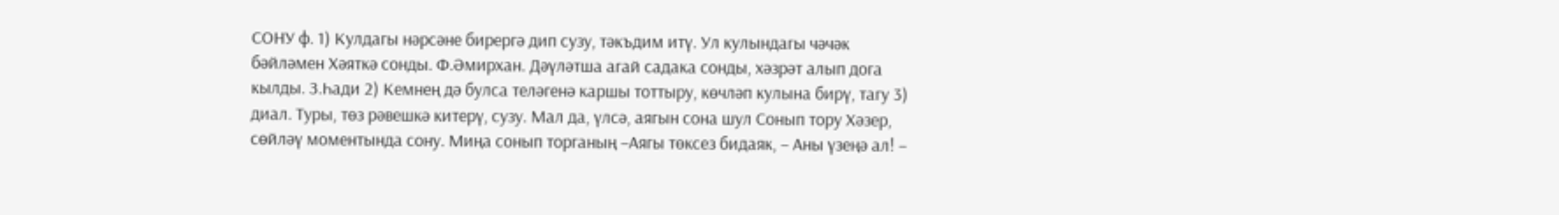СОНУ ф. 1) Кулдагы нәрсәне бирергә дип сузу, тәкъдим итү. Ул кулындагы чәчәк бәйләмен Хәяткә сонды. Ф.Әмирхан. Дәүләтша агай садака сонды, хәзрәт алып дога кылды. З.Һади 2) Кемнең дә булса теләгенә каршы тоттыру, көчләп кулына бирү, тагу 3) диал. Туры, төз рәвешкә китерү, сузу. Мал да, үлсә, аягын сона шул Сонып тору Хәзер, сөйләү моментында сону. Миңа сонып торганың –Аягы төксез бидаяк, – Аны үзеңә ал! –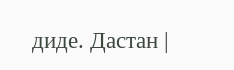диде. Дастан |